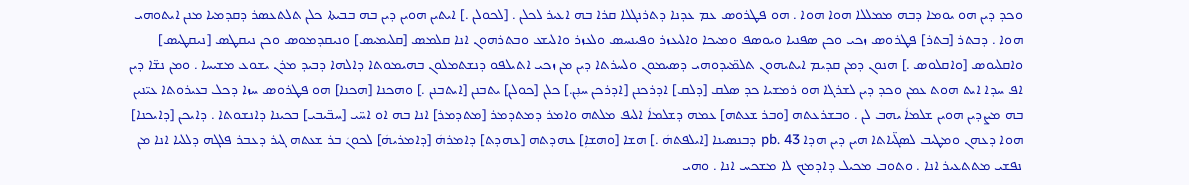ܘܟܕ ܕܝܢ ܗܘ ܝܘܡܐ ܕܒܗ ܡܡܠܠܐ ܗܘܐ ܗܘܐ . ܗܘ ܦܛܪܘܣ ܥܡ ܥܕܢܐ ܕܬܪܢܓܠܐ ܩܪܐ ܒܗ ܐܥܝܪ ܠܟܠܢ . [ܠܟܘܠܢ .] ܐܝܬܝܢ ܗܘܝܢ ܕܝܢ ܒܗ ܒܒܝܬܐ ܟܠܢ ܬܠܬܥܣܪ ܕܩܕܡܝܐ ܡܢܢ ܐܝܬܘܗܝ ܗܘܐ . ܕܒܬܪ [ܒܬܪ] ܦܛܪܘܣ ܙܟܝ ܘܟܢ ܣܦܢܝܐ ܘܝܘܣܦ ܘܡܝܟܐ ܘܐܠܝܥܙܪ ܘܦܝܢܚܣ ܘܠܥܙܪ ܘܐܠܝܫܥ ܘܒܬܪܗܘܢ ܐܢܐ ܩܠܡܣ [ܩܠܝܡܝܣ] ܘܢܝܩܕܡܘܣ ܘܟܢ ܢܝܩܛܣ [ܢܝܩܛܝܣ] ܘܐܩܠܝܘܣ [ܘܐܩܠܘܣ .] ܗܢܘܢ ܕܡܢ ܩܕܝܡ ܐܝܬܝܗܘܢ ܬܠܡ̈ܝܕܘܗܝ ܕܣܝܡܘܢ ܘܠܚܪܬܐ ܕܝܢ ܡܢ ܙܟܝ ܐܬܝܠܦܘ ܕܢܫܬܡܠܘܢ ܒܗܝܡܘܬܐ ܕܐܠܗܐ ܕܒܝܕ ܡܪܢ ܝܫܘܥ ܡܫܝܚܐ . ܘܡܢ ܢܫ̈ܐ ܕܝܢ ܐܦ ܚܕܐ ܐܝܬ ܗܘܬ ܥܡܢ ܘܟܕ ܕܝܢ ܠܫܪܓܐ ܗܘ ܪܡܫܝܐ ܟܕ ܣܠܩ [ܕܠܩ] ܐܕܪܟܢܢ [ܐܕܪܟܢ ܚܢܼܢ.] ܟܠܢ [ܟܘܠܢ] ܝܬܒܢܢ [ܐܝܬܒܢܢ .] ܘܗܟܢܐ [ܗܟܢܐ] ܗܘ ܦܛܪܘܣ ܚܙܐ ܕܟܠ ܒܥܝܪܘܬܐ ܥܝ̈ܢܝܢ ܒܗ ܡܨܕܝܢ ܗܘܝܢ ܫܠܡܐܿ ܝܗܒ ܠܢ . ܘܒܫܪܥܬܗ [ܘܒܪ ܫܥܬܗ] ܥܡܗ ܕܫܠܡܐܿ ܐܠܝܦ ܡܠܬܗ ܘܐܡܪ ܕܡܬܕܡܪ [ܡܬܕܡܪ] ܐܢܐ ܒܗ ܐܘ ܐܚ̈ܝ [ܚܒ̈ܝܒܝ] ܒܟܝܢܐ ܕܐܢܫܘܬܐ . ܕܐܝܟܢ [ܕܐܝܟܢܐ] ܗܘܐ ܕܥܗܢ ܘܡܛܝܒ ܠܣܓ̈ܝܐܬܐ ܗܝܢ ܕܝܢ ܗܕܐ pb. 43 ܕܒܢܣܝܢܐ [ܐܝܠܦܬܗܿ .] ܗܫܐ [ܘܗܫܐܼ] ܥܗܕܬܗ [ܥܗܕܬ] ܕܐܡܪܗܿ [ܕܐܡܪܝܗܿ] ܠܟܘܢܿ ܒܪ ܫܥܬܗ ܓܝܪ ܕܥܒܪ ܦܠܓܗ ܕܠܠܝܐ ܐܢܐ ܡܢ ܢܦܫܝ ܡܬܬܥܝܪ ܐܢܐ . ܘܬܘܒ ܡܟܝܠ ܕܐܕܡܟ ܠܐ ܡܫܟܚ ܐܢܐ . ܘܗܝ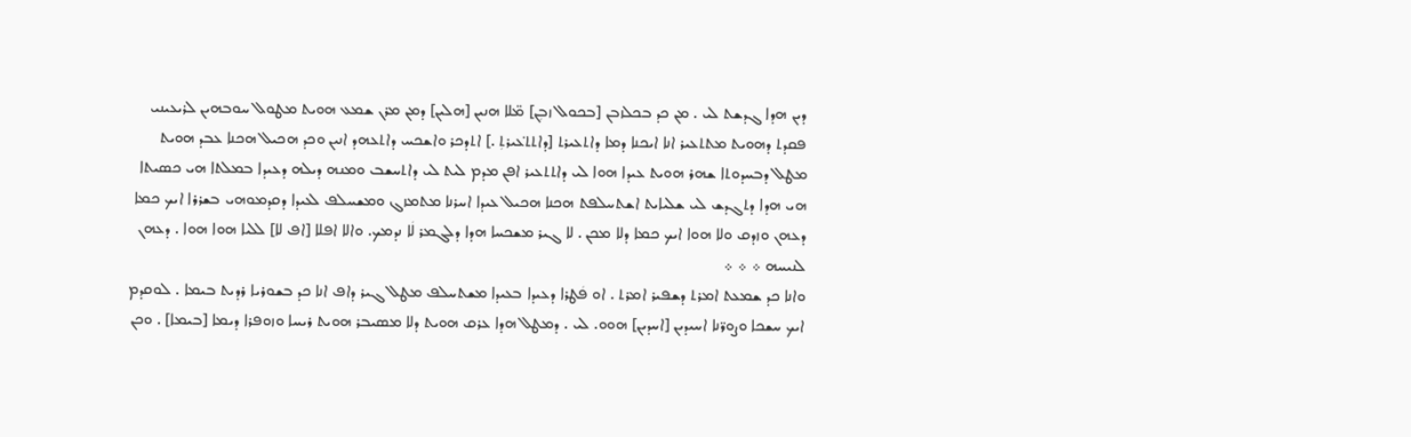ܕܝܢ ܗܕܐ ܓܕܫܬ ܠܝ . ܡܢ ܟܕ ܒܟܠܙܒܢ [ܒܟܘܠ ܙܒܼܢ] ܡ̈ܠܐ ܗܢܝܢ [ܗܠܝܢ] ܕܡܢ ܡܪܢ ܫܡܥ ܗܘܝܬ ܡܛܘܠ ܚܘܒܗܝܢ ܠܪܝܥܝܢܝ ܦܩܕܬ ܕܗܘܝܬ ܡܬܬܥܝܪ ܐܢܐ ܐܝܟܢܐ ܕܡܐ ܕܐܬܥܝܪܬ [ܕܐܬܬ݀ܥܝܪܬܼ .] ܐܬܕܟܪ ܘܐܫܟܚ ܕܐܬܥܗܕ ܐܢܝܢ ܘܟܕ ܗܟܝܠ ܗܟܢܐ ܥܒܕ ܗܘܝܬ ܡܛܠ ܕܒܚܕܘܬܐ ܫܗܪ ܗܘܝܬ ܥܝܕܐ ܗܘܐ ܠܝ ܕܐܬܬܥܝܪ ܐܦܢ ܡܕܡ ܠܝܬ ܠܝ ܕܐܬܚܫܒ ܘܡܢܗ ܕܝܠܗ ܕܥܝܕܐ ܒܡܠܬܐ ܗܝ ܟܣܝܬܐ ܗܝ ܗܕܐ ܕܬܓܕܫ ܠܝ ܫܠܝܐܝܬ ܐܫܬܚܠܦܬ ܗܟܢܐ ܗܟܝܠ ܥܝܕܐ ܐܚܪܢܐ ܡܬܡܙܓ ܘܡܫܚܠܦ ܠܥܝܕܐ ܕܩܕܡܘܗܝ ܒܫܪܪܐ ܐܝܟ ܟܡܐ ܕܥܗܢ ܘܙܕܩ ܘܠܐ ܗܘܐ ܐܝܟ ܟܡܐ ܕܠܐ ܡܟܢ . ܠܐ ܓܝܪ ܡܫܟܚܐ ܗܕܐ ܕܠܓܡܪ ܠܿܐ ܢܕܡܟ. ܘܐܠܐ ܐܦܠܐ [ܐܦ ܠܐ] ܠܠܝܐ ܗܘܐ ܗܘܐ . ܕܥܗܢ ܠܢܝܚܗ ܀ ܀ ܀
ܘܐܢܐ ܟܕ ܫܡܥܬ ܐܡܪܬ ܕܫܦܝܪ ܐܡܪܬ . ܐܘ ܦܿܛܪܐ ܕܥܝܕܐ ܒܥܝܕܐ ܡܫܬܚܠܦ ܡܛܠ ܓܝܪ ܕܐܦ ܐܢܐ ܟܕ ܒܫܘܪܝܐ ܪܕܝܬ ܒܝܡܐ . ܠܘܩܕܡ ܐܝܟ ܚܫܟܐ ܘܨܘܪ̈ܢܐ ܐܚܝܕܝܢ [ܐܚܕܝܢ] ܗܘܘ. ܠܝ . ܕܡܛܠ ܗܕܐ ܥܪܩ ܗܘܝܬ ܕܠܐ ܡܣܝܒܪ ܗܘܝܬ ܪܝܚܐ ܘܙܘܦܪܐ ܕܝܡܐ [ܒܝܡܐ] . ܘܟܢ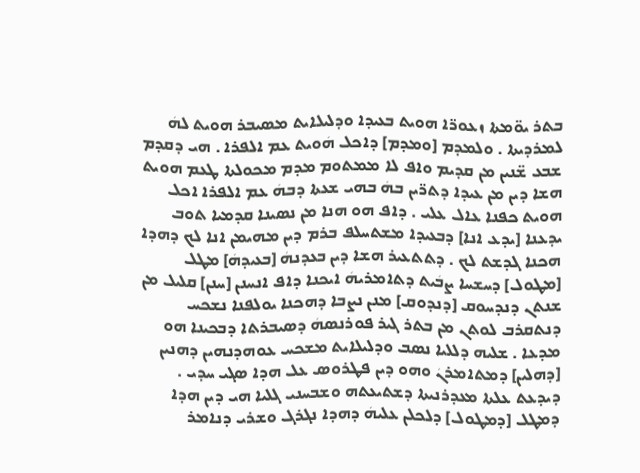ܒܬܪ ܝܘ̈ܡܬܐ ܙܥܘܪ̈ܐ ܗܘܝܬ ܒܥܝܕܐ ܘܕܠܝܠܐܝܬ ܡܣܝܒܪ ܗܘܝܬ ܠܗܿ ܠܡܪܕܝܬܐ . ܘܠܡܕܡ [ܘܡܕܡ] ܕܐܟܠ ܗܿܘܝܬ ܥܡ ܐܠܦܪܐ . ܗܝ ܕܩܕܡ ܫܒܥ ܫ̈ܢܝܢ ܡܢ ܩܕܝܡ ܘܐܦ ܠܐ ܡܡܬܘܡ ܡܕܡ ܡܟܘܠܬܐ ܛܥܡ ܗܘܝܬ ܗܫܐ ܕܝܢ ܡܢ ܥܝܕܐ ܕܬܪ̈ܝܢ ܒܗܿ ܒܗܝ ܫܥܬܐ ܕܒܗܿ ܥܡ ܐܠܦܪܐ ܐܟܠ ܗܘܝܬ ܟܦܢܐ ܥܐܠ ܥܠܝ . ܕܐܦ ܗܘ ܗܢܐ ܡܢ ܢܣܝܢܐ ܩܕܡܝܐ ܬܘܒ ܝܕܥܢܐ [ܝܕܥ ܐܢܐ] ܕܒܥܝܕܐ ܡܫܬܚܠܦ ܒܪܡ ܕܝܢ ܡܗܝܡܢ ܐܢܐ ܠܟ ܕܗܕܐ ܗܟܢܐ ܓܕܫܬ ܠܟ . ܕܬܬܥܝܪ ܗܫܐ ܕܝܢ ܒܥܕܢܗܿ [ܒܥܝܕܗܿ] ܡܛܠ [ܡܛܘܠ] ܕܚܫܚܐ ܨܒܿܝܬ ܕܬܐܡܪܝܗܿ ܐܝܟܢܐ ܕܐܦ ܐܢܚܢܢ [ܚܢܢ] ܩܠܝܠ ܡܢ ܫܢܬܢ ܕܢܕܚܘܩ [ܕܢܕܘܩ] ܡܢܢ ܢܨܒܐ ܕܗܟܢܐ ܝܘܠܦܢܐ ܢܫܟܚ ܕܢܬܩܪܒ ܠܘܬܢ ܡܢ ܒܬܪ ܓܝܪ ܦܘܪܢܣܗܿ ܕܣܝܒܪܬܐ ܕܒܟܝܢܐ ܗܘ ܡܕܥܐ . ܫܠܝܗ ܕܠܠܝܐ ܢܣܒ ܘܕܠܝܠܐܝܬ ܡܫܟܚ ܥܘܗܕܢܗܝܢ ܕܗܢܝܢ [ܕܗܠܝܢ] ܕܡܬܐܡܪܢܿ ܘܗܘ ܕܝܢ ܦܛܪܘܣ ܥܠ ܗܕܐ ܣܓܝ ܚܕܝ . ܕܝܕܥܬ ܥܠܬܐ ܡܥܕܪܢܝܬܐ ܕܫܬܝܥܬܗ ܘܫܒܚܢܝ ܓܠܝܐ ܗܝ ܕܝܢ ܗܕܐ ܕܡܛܠ [ܕܡܛܘܠ] ܕܠܟܠܢ ܥܠܝܗܿ ܕܗܕܐ ܢܓܪܓ ܘܫܪܝ ܕܢܐܡܪ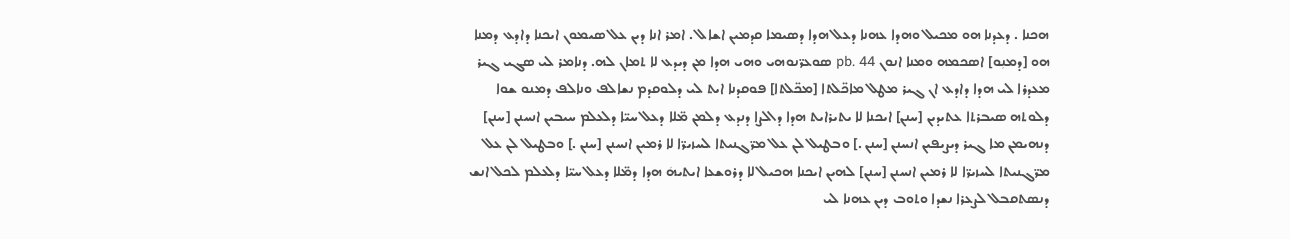ܗܟܢܐ . ܕܥܕܢܐ ܗܘ ܡܟܝܠ ܘܗܕܐ ܥܗܢܐ ܕܥܠ ܗܕܐ ܕܣܝܡܐ ܩܕܡܝܢ ܐܫܐܠ . ܐܡܪ ܐܢܐ ܕܝܢ ܥܠ ܣܝܡܘܢ ܐܝܟܢܐ ܕܐܕܥ ܕܡܢܐ ܗܘ [ܕܡܢܼܘ] ܐܣܟܡܗ ܘܡܢܐ ܐܢܘܢ pb. 44 ܣܘܥܪ̈ܢܘܗܝ ܘܗܝ ܗܕܐ ܡܢ ܕܝܕܥ ܠܐ ܬܡܐܢ ܠܗ. ܕܢܐܡܪ ܠܝ ܣܓܝ ܓܝܪ ܡܥܕܪܐ ܠܝ ܗܕܐ ܕܐܕܥ ܐܢ ܓܝܪ ܡܛܠ ܡܐܟ̈ܠܬܐ [ܡܟ̈ܠܬܐ] ܦܘܩܕܢܐ ܐܝܬ ܠܝ ܕܠܘܩܕܡ ܢܫܐܠܦ ܘܢܐܠܦ ܕܡܢܘ ܫܘܐ ܕܠܘܬܗ ܣܝܒܪܬܐ ܥܬܝܕܝܢ [ܚܢܢ] ܐܝܟܢܐ ܠܐ ܝܬܝܪܐܝܬ ܗܕܐ ܕܐܠܨܐ ܕܢܕܥ ܕܠܡܢ ܡ̈ܠܐ ܕܥܠ ܚܝ̈ܐ ܕܠܥܠܡ ܚܝܒܝܢ ܐܢܚܢܢ [ܚܢܢ] ܕܢܗܝܡܢ ܡܐ ܓܝܪ ܕܝܨܝܦܝܢ ܐܢܚܢܢ [ܚܢܢ .] ܘܒܛܝܠ ܠܢ ܥܠ ܡܪ̈ܓܢܝܬܐ ܠܚܙܝܪ̈ܐ ܠܐ ܪܡܝܢ ܐܢܚܢܢ [ܚܢܢ .] ܘܒܛܝܠ ܠܢ ܥܠ ܡܪ̈ܓܢܝܬܐ ܠܚܙܝܪ̈ܐ ܠܐ ܪܡܝܢ ܐܢܚܢܢ [ܚܢܢ] ܠܗܝܢ ܐܝܟܢܐ ܗܟܝܠ ܠܐ ܕܪܘܫܥܐ ܐܝܬܝܗܿ ܗܕܐ ܕܡ̈ܠܐ ܕܥܠ ܚܝ̈ܐ ܕܠܥܠܡ ܠܟܠ ܐܢܫ ܕܢܣܬܩܒܠ ܠܨܥܪܐ ܢܫܕܐ ܘܬܘܒ ܕܝܢ ܥܗܢܐ ܠܝ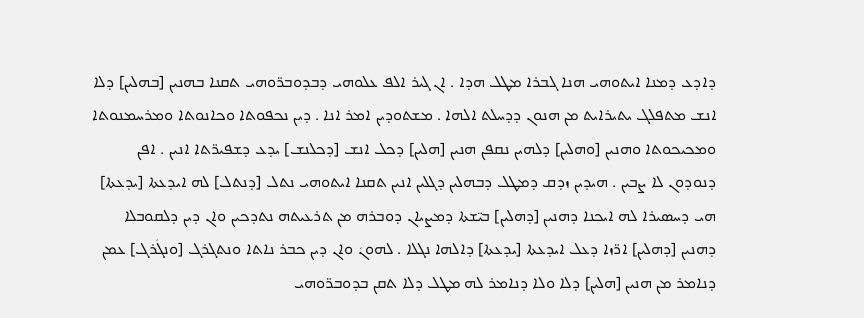ܕܐܕܥ ܕܡܢܐ ܐܝܬܘܗܝ ܗܢܐ ܓܒܪܐ ܡܛܠ ܗܕܐ . ܐܢ ܓܝܪ ܐܠܦ ܥܠܘܗܝ ܕܒܕܘܒܪ̈ܘܗܝ ܬܩܢܐ ܒܗܢܝܢ [ܒܗܠܝܢ] ܕܠܐ ܐܢܫ ܡܬܦܠܓ ܝܬܝܪܐܝܬ ܡܢ ܗܢܘܢ ܕܕܚܠܬ ܐܠܗܐ . ܡܫܬܘܕܝܢ ܐܡܪ ܐܢܐ . ܕܝܢ ܢܟܦܘܬܐ ܘܟܐܢܘܬܐ ܘܡܪܚܡܢܘܬܐ ܘܡܟܝܟܘܬܐ ܘܗܢܝܢ [ܘܗܠܝܢ] ܕܠܗܝܢ ܢܩܦܢ ܗܢܝܢ [ܗܠܝܢ] ܕܟܠ ܐܢܫ [ܕܟܠܢܫ] ܝܕܥ ܕܫܦܝܪ̈ܬܐ ܐܢܝܢ . ܐܦܢ ܕܢܘܕܘܢ ܠܐ ܨܒܝܢ . ܗܝܕܝܢ ܙܕܩ ܕܡܛܠ ܕܒܗܠܝܢ ܕܓܠܝܢ ܐܢܝܢ ܬܩܢܐ ܐܝܬܘܗܝ ܢܬܠ [ܕܢܬܠ] ܠܗ ܐܝܕܥܬܐ [ܝܕܥܬܐ] ܗܝ ܕܚܣܝܪܐ ܠܗ ܐܝܟܢܐ ܕܗܢܝܢ [ܕܗܠܝܢ] ܒܝ̈ܫܬܐ ܕܡܨܝܐܢ ܕܘܒܪܗ ܡܢ ܬܪܥܝܬܗ ܢܬܕܟܝܢ ܘܐܢ ܕܝܢ ܕܠܩܘܒܠܐ ܕܗܢܝܢ [ܕܗܠܝܢ] ܐܪ̈ܙܐ ܕܥܠ ܐܝܕܥܬܐ [ܝܕܥܬܐ] ܕܐܠܗܐ ܢܓܠܐ . ܠܗܘܢܿ ܘܐܢ ܕܝܢ ܟܒܪ ܢܐܬܐ ܘܢܬܓܪܓ [ܘܢܓܿܪܓ] ܥܡܢ ܕܢܐܡܪ ܡܢ ܗܢܝܢ [ܗܠܝܢ] ܕܠܐ ܘܠܐ ܕܢܐܡܪ ܠܗ ܡܛܠ ܕܠܐ ܬܩܢ ܒܕܘܒܪ̈ܘܗܝ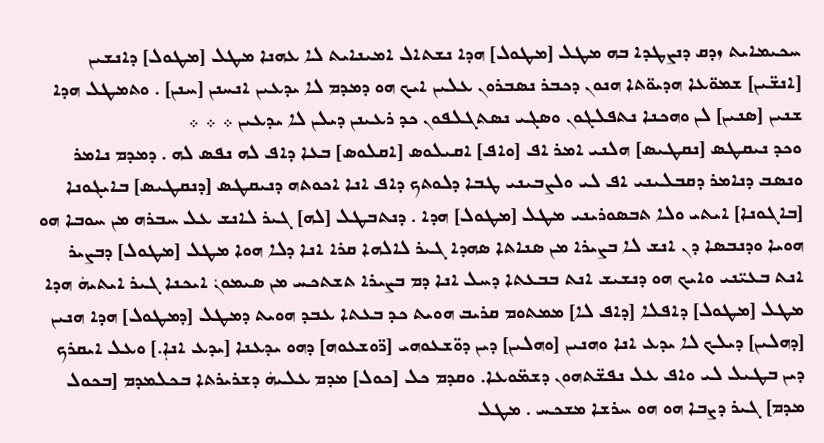ܚܟܝܡܐܝܬ ܙܕܩ ܕܢܨܛܕܐ ܒܗ ܡܛܠ [ܡܛܘܠ] ܗܕܐ ܢܫܬܐܠ ܐܡܝܢܐܝܬ ܠܐ ܥܗܢܐ ܡܛܠ [ܡܛܘܠ] ܕܐܢܫܝܢ [ܐܢܫ̈ܝܢ] ܫܡܘ̈ܥܐ ܗܕܝܘ̈ܬܐ ܗܢܘܢ ܕܟܒܪ ܢܣܒܪܘܢ ܥܠܝܢ ܐܝܟ ܗܘ ܕܡܕܡ ܠܐ ܝܕܥܝܢ ܐܢܚܢܢ [ܚܢܢ] . ܘܬܡܛܠ ܗܕܐ ܫܢܝܢ [ܣܢܝܢ] ܠܢ ܘܗܟܢܐ ܢܬܦܠܓܘܢ ܘܣܓܝ ܢܣܬܓܠܦܘܢ ܟܕ ܪܥܝܢܢ ܕܝܠܢ ܠܐ ܝܕܥܝܢ ܀ ܀ ܀
ܘܟܕ ܢܝܩܛܣ [ܢܩܛܝܣ] ܗܠܢܝ ܐܡܪ ܐܦ [ܘܐܦ] ܐܩܝܠܘܣ [ܐܩܠܘܣ] ܒܥܐ ܕܐܦ ܠܗ ܢܦܣ ܠܗ . ܕܡܕܡ ܢܐܡܪ ܘܢܣܒ ܕܢܐܡܪ ܕܩܒܠܝܢܝ ܐܦ ܠܝ ܘܠܨܒܝܢܝ ܛܒܐ ܕܠܘܬܟ ܕܐܦ ܐܢܐ ܐܟܘܬܗ ܕܢܝܩܛܣ [ܕܢܩܛܝܣ] ܒܐܝܓܘܢܐ [ܒܐܓܘܢܐ] ܐܝܬܝ ܘܠܐ ܬܒܣܘܪܝܢܝ ܡܛܠ [ܡܛܘܠ] ܗܕܐ . ܕܢܬܒܛܠ [ܠܗ] ܓܝܪ ܠܐܢܫ ܥܠ ܚܒܪܗ ܡܢ ܚܘܒܐ ܗܘ ܗܘܝܐ ܘܕܢܒܣܐ ܕܢ ܐܢܫ ܠܐ ܒܨܝܪܐ ܡܢ ܣܢܐܬܐ ܣܗܕܐ ܓܝܪ ܠܐܠܗܐ ܩܪܐ ܐܢܐ ܕܠܐ ܗܘܐ ܡܛܠ [ܡܛܘܠ] ܕܒܨܝܪ ܐܢܬ ܒܥܝ̈ܢܝ ܘܐܝܟ ܗܘ ܕܢܫܝܫ ܐܢܬ ܒܒܥܬܐ ܕܚܠ ܐܢܐ ܕܡ ܒܨܝܪܐ ܬܫܬܟܚ ܡܢ ܣܝܡܘܢܿ ܐܝܟܢܐ ܓܝܪ ܐܝܬܝܗܿ ܗܕܐ ܡܛܠ [ܡܛܘܠ] ܕܐܦܠܐ [ܕܐܦ ܠܐ] ܡܡܬܘܡ ܩܪܝܒ ܗܘܝܬ ܟܕ ܒܥܬܐ ܥܒܕ ܗܘܝܬ ܕܡܛܠ [ܕܡܛܘܠ] ܗܕܐ ܗܢܝܢ [ܕܗܠܝܢ] ܕܝܠܟ ܠܐ ܝܕܥ ܐܢܐ ܘܗܢܝܢ [ܘܗܠܝܢ] ܕܝܢ ܕܘ̈ܫܥܘܗܝ [ܪ̈ܘܫܥܘܗ] ܕܗܘ ܝܕܥܢܐ [ܝܕܥ ܐܢܐܼ.] ܘܥܠ ܐܝܩܪܟ ܕܝܢ ܒܛܝܠ ܠܝ ܘܐܦ ܥܠ ܢܦܫ̈ܬܗܘܢ ܕܫܡ̈ܘܥܐ. ܘܩܕܡ ܟܠ [ܟܘܠ] ܡܕܡ ܥܠܝܗܿ ܕܫܪܝܪܬܐ ܒܟܠܡܕܡ [ܒܟܘܠ ܡܕܡ] ܓܝܪ ܕܨܒܐ ܗܘ ܗܘ ܚܪܫܐ ܡܫܟܚ . ܡܛܠ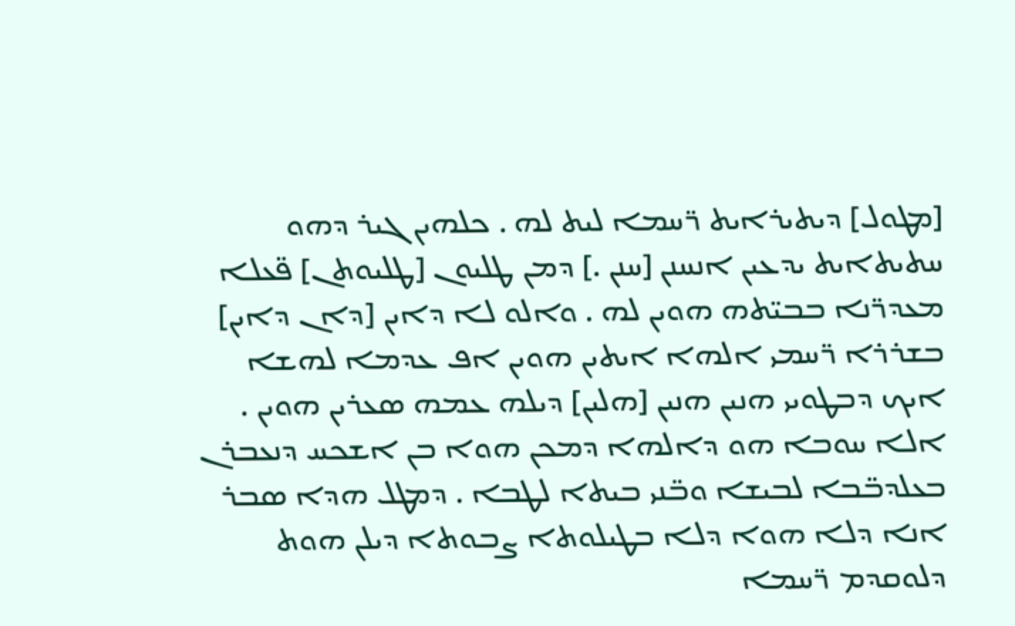[ܡܛܘܠ] ܕܝܬܝܪܐܝܬ ܪ̈ܚܡܐ ܠܝܬ ܠܗ . ܟܠܗܝܢ ܓܝܪ ܕܗܘ ܚܬܝܬܐܝܬ ܝܕܥܝܢ ܐܢܚܢܢ [ܚܢܢ .] ܕܡܢ ܛܠܝܘܢ [ܛܠܝܘܬܢ] ܦ̈ܥܠܐ ܡܥܕܪ̈ܢܐ ܒܒܝ̈ܬܗ ܗܘܝܢ ܠܗ . ܘܐܠܘ ܠܐ ܕܐܝܢ [ܕܐܢ ܕܐܝܢ] ܒܫܪܪܐ ܪ̈ܚܡܝ ܐܠܗܐ ܐܝܬܝܢ ܗܘܝܢ ܐܦ ܥܕܡܐ ܠܗܫܐ ܐܝܟ ܕܒܛܘܝܝ ܗܢܝܢ ܗܢܝܢ [ܗܠܝܢ] ܕܝܠܗ ܥܡܗ ܣܥܪܝܢ ܗܘܝܢ . ܐܠܐ ܚܘܒܐ ܗܘ ܕܐܠܗܐ ܕܡܟܢ ܗܘܐ ܒܢ ܐܫܟܚ ܕܢܥܒܪܢ ܒܥܠܕܒ̈ܒܐ ܠܒܝܫܐ ܘܒ̈ܢܝ ܒܝܬܐ ܠܛܒܐ . ܕܡܛܠ ܗܕܐ ܣܒܪ ܐܢܐ ܕܠܐ ܗܘܐ ܕܠܐ ܒܛܝܠܘܬܐ ܨܒܘܬܐ ܕܝܠܢ ܗܘܬ ܕܠܘܩܕܡ ܪ̈ܚܡܐ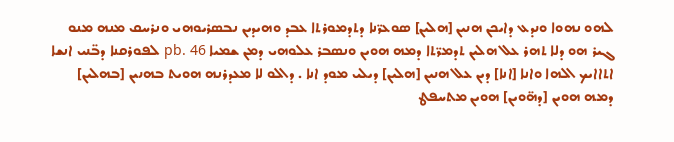ܠܗܘ ܢܗܘܐ ܘܢܕܥ ܕܐܝܟܢ ܗܢܝܢ [ܗܠܝܢ] ܣܘܥܪ̈ܢܐ ܕܬܕܡܘܪܬܐ ܥܒܕ ܘܗܝܕܝܢ ܢܒܣܪܝܘܗܝ ܘܢܪܚܩ ܡܢܗ ܡܢܘ ܓܝܪ ܗܘ ܕܠܐ ܬܗܪ ܥܠ ܗܠܝܢ ܬܕܡܪ̈ܬܐ ܕܡܗ ܗܘܝܢ ܘܢܣܒܪ ܥܠܘܗܝ ܕܡܢ ܫܡܝܐ pb. 46 ܠܦܘܪܩܢܐ ܕܒ̈ܢܝ ܐܢܫܐ ܐܬܐܐܝܟ ܐܠܗܐ ܘܐܢܐ [ܐܢܐ] ܕܝܢ ܥܠ ܗܢܝܢ [ܗܠܝܢ] ܕܝܠܝ ܡܘܕ ܐܢܐ . ܕܐܠܘ ܠܐ ܡܥܕܪܢܗ ܗܘܝܬ ܒܗܢܝܢ [ܒܗܠܝܢ] ܕܡܗ ܗܘܝܢ [ܕܗ̈ܘܝܢ] ܗܘܝܢ ܡܬܚܦܛ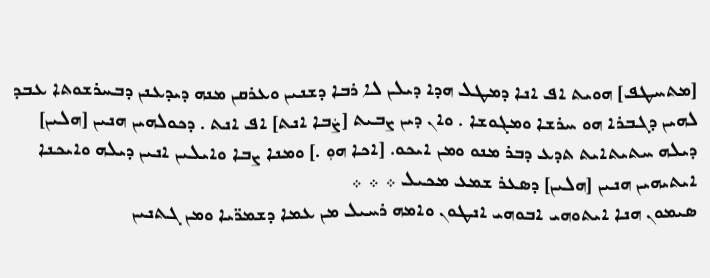[ܡܬܚܛܦ] ܗܘܝܬ ܐܦ ܐܢܐ ܕܡܛܠ ܗܕܐ ܕܝܠܢ ܠܐ ܪܒܐ ܕܫܢܝܢ ܘܥܪܩܢ ܡܢܗ ܕܝܕܥܢܢ ܕܒܚܪܫܘܬܐ ܥܒܕ ܠܗܝܢ ܕܓܒܪܐ ܗܘ ܚܪܫܐ ܘܡܓܘܫܐ . ܘܐܢ ܕܝܢ ܨܒܝܬ [ܨܿܒܐ ܐܢܬ] ܐܦ ܐܢܬ . ܕܟܘܠܗܝܢ ܗܢܝܢ [ܗܠܝܢ] ܕܝܠܗ ܚܬܝܬܐܝܬ ܬܕܥ ܕܒܪ ܡܢܘ ܘܡܢ ܐܝܟܘ. [ܐܟܐ ܗܘܼ .] ܘܡܢܐ ܨܒܐ ܘܐܝܠܝܢ ܐܢܝܢ ܕܝܠܗ ܘܐܝܟܢܐ ܐܝܬܝܗܝܢ ܗܢܝܢ [ܗܠܝܢ] ܕܣܥܪ ܫܡܥ ܡܟܝܠ ܀ ܀ ܀
ܣܝܡܘܢ ܗܢܐ ܐܝܬܘܗܝ ܐܒܘܗܝ ܐܢܛܘܢ ܘܐܡܗ ܪܚܝܠ ܡܢ ܥܡܐ ܕܫܡܪ̈ܝܐ ܘܡܢ ܓܬܢܝܢ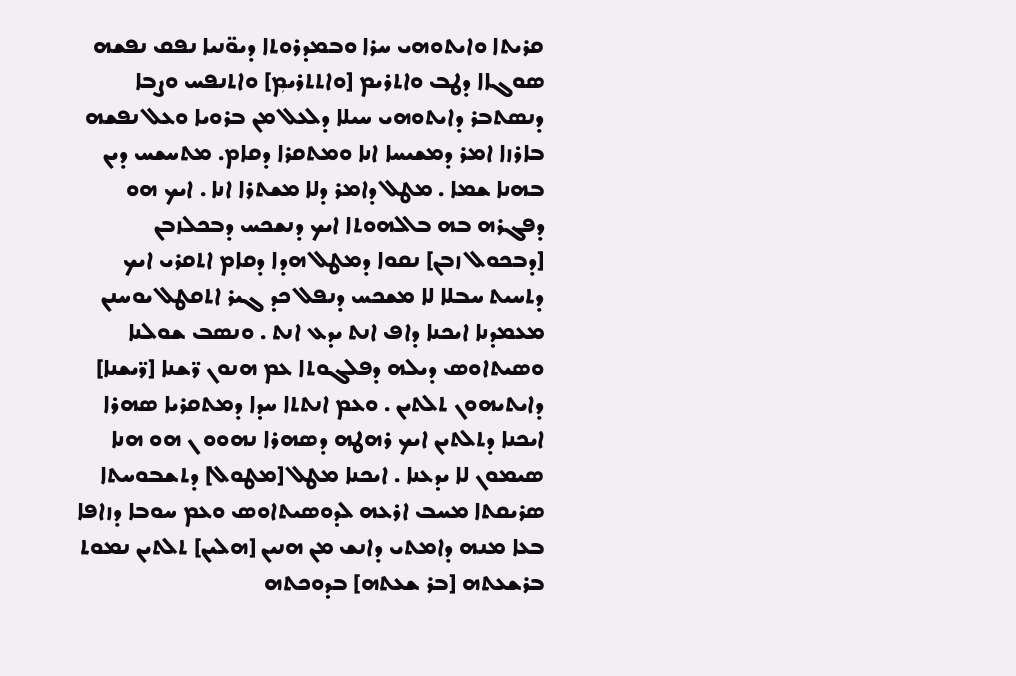ܩܪܝܬܐ ܘܐܝܬܘܗܝ ܚܪܐ ܘܒܡܕܪܘܬܐ ܕܝܘ̈ܢܝܐ ܢܦܩ ܢܦܫܗ ܣܘܓܐܐ ܕܛܒ ܘܐܬܪܝܡ [ܘܐܬܬܪܝܡܼ] ܘܐܬܢܦܚ ܘܨܒܐ ܕܢܣܬܒܪ ܕܐܝܬܘܗܝ ܚܝܠܐ ܕܠܥܠ ܡܢ ܒܪܘܝܐ ܘܥܠ ܢܦܫܗ ܒܐܪܙܐ ܐܡܪ ܕܡܫܝܚܐ ܐܢܐ ܘܡܬܩܪܐ ܕܩܐܡ. ܡܬܚܫܚ ܕܝܢ ܒܗܢܐ ܫܡܐ . ܡܛܠ ܕܐܡܪ ܕܠܐ ܡܫܬܪܐ ܐܢܐ . ܐܝܟ ܗܘ ܕܦܓܪܗ ܒܗ ܒܐܠܗܘܬܐ ܐܝܟ ܕܢܫܟܚ ܕܒܟܠܙܒܢ [ܕܒܟܘܠ ܙܒܢ] ܢܩܘܐ ܕܡܛܠ ܗܕܐ ܕܩܐܡ ܐܬܩܪܝ ܐܝܟ ܕܬܚܝܬ ܚܒܠܐ ܠܐ ܡܫܟܚ ܕܢܦܠ ܟܕ ܓܝܪ ܐܬܩܛܠ ܝܘܚܢܢ ܡܥܡܕܢܐ ܐܝܟܢܐ ܕܐܦ ܐܢܬ ܝܕܥ ܐܢܬ . ܘܢܣܒ ܫܘܠܢܐ ܘܣܝܬܐܘܣ ܕܝܠܗ ܕܦܠܓܘܬܐ ܥܡ ܗܢܘܢ ܪ̈ܫܢܐ [ܪ̈ܝܫܢܐ] ܕܐܝܬܝܗܘܢ ܬܠܬܝܢ . ܘܥܡ ܐܢܬܬܐ ܚܕܐ ܕܡܬܩܪܝܐ ܣܗܪܐ ܐܝܟܢܐ ܕܬܠܬܝܢ ܐܝܟ ܪܗܛܗ ܕܣܗܪܐ ܢܗܘܘ ܢ ܗܘ ܗܢܐ ܣܝܡܘܢ ܠܐ ܝܕܥܢܐ . ܐܝܟܢܐ ܡܛܠ [ܡܛܘܠ] ܕܬܫܒܘܚܬܐ ܣܪܝܩܬܐ ܡܚܒ ܐܪܥܗ ܠܕܘܣܝܬܐܘܣ ܘܥܡ ܚܘܒܐ ܕܙܐܦܐ ܒܥܐ ܡܢܗ ܕܐܡܬܝ ܕܐܢܫ ܡܢ ܗܢܝܢ [ܗܠܝܢ] ܬܠܬܝܢ ܢܡܘܬ ܒܪܫܥܬܗ [ܒܪ ܫܥܬܗ] ܒܕܘܟܬܗ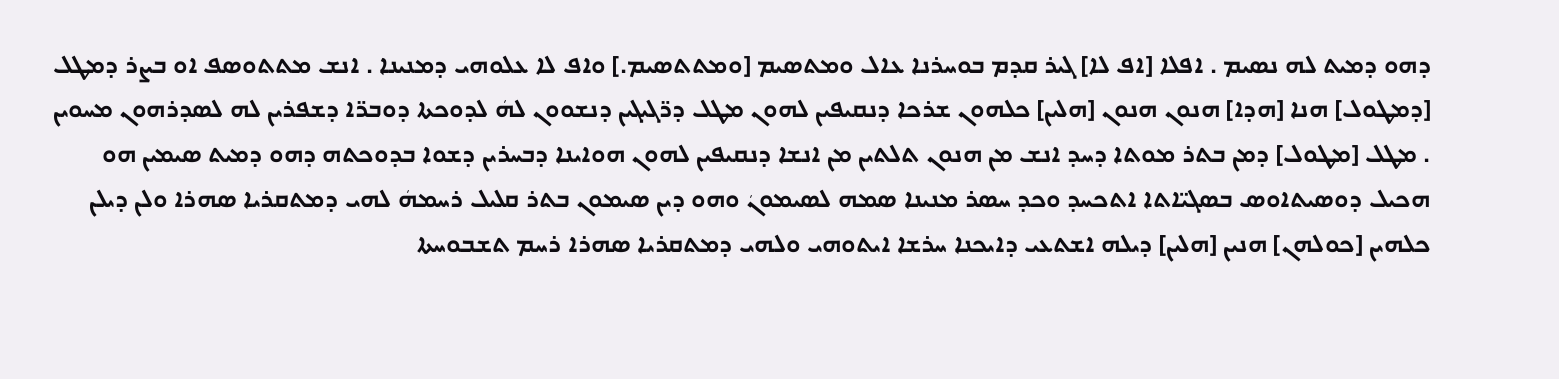ܕܗܘ ܕܡܝܬ ܠܗ ܢܣܝܡ . ܐܦܠܐ [ܐܦ ܠܐ] ܓܝܪ ܩܕܡ ܒܘܚܪܢܐ ܥܐܠ ܘܡܬܣܝܡ [ܘܡܬܬܣܝܡ.] ܘܐܦ ܠܐ ܥܠܘܗܝ ܕܡܢܝܢܐ . ܐܢܫ ܡܬܬܘܣܦ ܐܘ ܒܨܪ ܕܡܛܠ [ܕܡܛܘܠ] ܗܢܐ [ܗܕܐ] ܗܢܘܢ ܗܢܘܢ [ܗܠܝܢ] ܟܠܗܘܢ ܫܪܟܐ ܕܢܩܝܦܝܢ ܠܗܘܢ ܡܛܠ ܕܪ̈ܓܝܓܝܢ ܕܢܫܘܘܢ ܠܗܿ ܠܕܘܟܬܐ ܕܘܒܪ̈ܐ ܕܫܦܪܝܢ ܠܗ ܠܣܕܪܗܘܢ ܡܚܘܝܢ . ܡܛܠ [ܡܛܘܠ] ܕܡܢ ܒܬܪ ܡܘܬܐ ܕܚܕ ܐܢܫ ܡܢ ܗܢܘܢ ܬܠܬܝܢ ܡܢ ܐܢܫܐ ܕܢܩܝܦܝܢ ܠܗܘܢ ܗܘܐܝܢܐ ܕܒܚܪܝܢ ܕܫܘܐ ܒܕܘܟܬܗ ܕܗܘ ܕܡܝܬ ܣܝܡܝܢ ܗܘ ܗܟܝܠ ܕܘܣܝܬܐܘܣ ܒܣܓܝ̈ܐܬܐ ܐܬܟܚܕ ܘܟܕ ܚܣܪ ܡܢܝܢܐ ܣܡܗ ܠܣܝܡܘܢܿ ܘܗܘ ܕܝܢ ܣܝܡܘܢ ܒܬܪ ܩܠܝܠ ܪܚܡܗܿ ܠܗܝ ܕܡܬܩܪܝܐ ܣܗܪܐ ܘܠܢ ܕܝܠܢ ܟܠܗܝܢ [ܟܘܠܗܢ] ܗܢܝܢ [ܗܠܝܢ] ܕܝܠܗ ܐܫܬܥܝ ܕܐܝܟܢܐ ܚܪܫܐ ܐܝܬܘܗܝ ܘܠܗܝ ܕܡܬܩܪܝܐ ܣܗܪܐ ܪܚܡ ܬܫܒܘܚܬܐ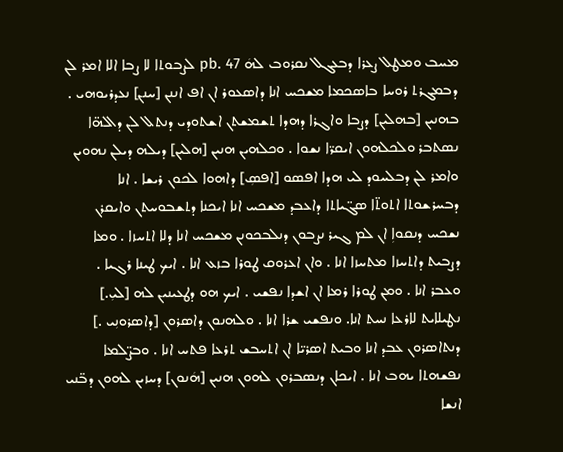ܡܚܒ ܘܡܛܠ ܨܥܪܐ ܕܒܥܓܠ ܢܩܪܘܒ ܠܗܿ pb. 47 ܠܨܒܘܬܐ ܠܐ ܨܒܐ ܐܠܐ ܐܡܪ ܠܢ ܕܒܡܓܪܬ ܪܘܚܐ ܒܐܣܟܡܐ ܡܫܟܚ ܐܢܐ ܕܐܣܥܘܪ ܐܢ ܐܦ ܐܢܢܢ [ܚܢܢ] ܢܥܕܪܝܘܗܝ . ܒܗܢܝܢ [ܒܗܠܝܢ] ܕܨܒܐ ܘܐܓܪܐ ܕܗܕܐ ܬܫܡܫܬܢ ܐܫܬܘܕܝ ܕܢܬܠ ܠܢ ܕܐܠܗ̈ܐ ܢܣܬܒܪ ܘܠܟܠܗܘܢ ܐܝܩܪ̈ܐ ܢܫܘܐ . ܘܟܠܗܝܢ ܗܢܝܢ [ܗܠܝܢ] ܕܝܠܗ ܕܝܠܢ ܢܗܘܝܢ ܘܐܡܪ ܠܢ ܕܒܠܚܘܕ ܠܝ ܗܕܐ ܐܦܣܘ [ܐܦܣܼ] ܕܐܗܘܐ ܠܟܘܢ ܪܝܫܐ . ܐܢܐ ܕܒܚܪܫܘܬܐ ܐܬܘܬ̈ܐ ܣܓ̈ܝܐܬܐ ܕܐܥܒܕ ܡܫܟܚ ܐܢܐ ܐܝܟܢܐ ܕܬܫܒܘܚܬܢ ܘܐܝܩܪܢ ܢܫܟܚ ܕܢܩܘܐܼ ܐܢ ܠܡ ܓܝܪ ܢܨܒܘܢ ܕܢܠܒܟܘܢܢ ܡܫܟܚ ܐܢܐ ܕܠܐ ܐܬܚܙܐ . ܘܡܐ ܕܨܒܝܬ ܕܐܬܚܙܐ ܡܬܚܙܐ ܐܢܐ . ܘܐܢ ܐܥܪܘܩ ܛܘܪܐ ܒܙܥ ܐܢܐ . ܐܝܟ ܛܝܢܐ ܪܓܝܐ . ܘܥܒܪ ܐܢܐ . ܘܡܢ ܛܘܪܐ ܪܡܐ ܐܢ ܐܫܕܐ ܢܦܫܝ . ܐܝܟ ܗܘ ܕܛܥܝܢܝܢ ܠܗ [ܠܝܼ.] ܢܛܝܠܐܝܬ ܠܐܪܥܐ ܢܚܬ ܐܢܐ. ܘܢܦܫܝ ܫܪܐ ܐܢܐ . ܘܠܗܢܘܢ ܕܐܣܪܘܢ [ܕܐܣܪܘܢܼܝ .] ܕܢܬܐܣܪܘܢ ܥܒܕ ܐܢܐ ܘܒܝܬ ܐܣܪܝ̈ܐ ܐܢ ܐܬܚܒܫ ܬܪܥܐ ܦܬܚ ܐܢܐ . ܘܒܨ̈ܠܡܐ ܢܦܫܗܬܐ ܝܗܒ ܐܢܐ . ܐܝܟܐܢ ܕܢܣܒܪܘܢ ܠܗܘܢ ܗܢܝܢ [ܗܿܢܘܢ] ܕܚܙܝܢ ܠܗܘܢ ܕܒ̈ܢܝ ܐܢܫܐ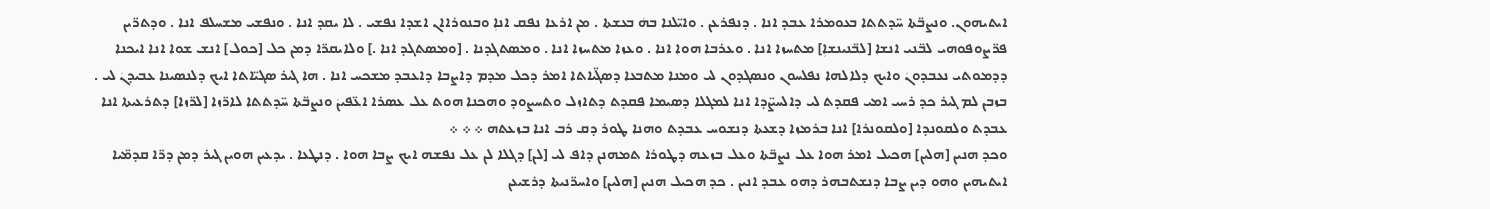ܐܝܬܝܗܘܢ. ܘܢܨܒ̈ܬܐ ܚ̈ܕܬܬܐ ܒܥܘܡܪܐ ܥܒܕ ܐܢܐ . ܕܢܦܪܥܢ . ܘܐܝ̈ܠܢܐ ܒܗܿ ܒܥܫܬܐ . ܡܢ ܐܪܥܐ ܢܦܩ ܐܢܐܼ ܘܒܢܘܪܐܐܢ ܐܫܕܐ ܢܦܫܝ . ܠܐ ܝܩܕ ܐܢܐ . ܘܢܦܫܝ ܡܫܚܠܦ ܐܢܐ . ܘܕܬܪ̈ܝܢ ܦܪ̈ܨܘܦܘܗܝ ܠܒ̈ܢܝ ܐܢܫܐ [ܠܒ̈ܢܝܢܫܐܼ] ܡܬܚܙܐ ܐܢܐ . ܘܥܪܒܐ ܗܘܐ ܐܢܐ . ܘܥܙܐ ܡܬܚܙܐ ܐܢܐ . ܘܡܣܬܓܕܢܐ . [ܘܡܣܬܓܕ ܐܢܐ .] ܘܠܐܝܩܪ̈ܐ ܕܡܢ ܟܠ [ܟܘܠ] ܐܢܫ ܫܘܐ ܐܢܐ ܐܝܟܢܐ ܕܕܡܘܬܝ ܢܥܒܕܘܢܿ ܘܐܝܟ ܕܠܐܠܗܐ ܢܦܠܚܘܢ ܘܢܣܓܕܘܢ ܠܝ ܘܡܢܐ ܡܬܒܥܐ ܕܣܓ̈ܝܐܬܐ ܐܡܪ ܕܟܠ ܡܕܡ ܕܐܨܒܐ ܕܐܥܒܕ ܡܫܟܚ ܐܢܐ . ܗܐ ܓܝܪ ܣܓܝ̈ܐܬܐ ܐܝܟ ܕܠܢܣܝܢܐ ܥܒܝܕܢܿ ܠܝ . ܒܙܒܢ ܠܡ ܓܝܪ ܟܕ ܪܚܝ ܐܡܝ ܦܩܕܬ ܠܝ ܕܐܠܚܨ̈ܕܐ ܐܢܐ ܠܡܓܠܐ ܕܣܝܡܐ ܦܩܕܬ ܕܬܐܙܠ ܘܬܚܨܘܕ ܘܗܟܢܐ ܗܘܬ ܥܠ ܥܣܪܐ ܐܥ̈ܦܝܢܿ ܘܢܨܒ̈ܬܐ ܚ̈ܕܬܬܐ ܠܐܪ̈ܙܐ [ܠܪ̈ܙܐ] ܕܬܪܥܝܬܐ ܐܢܐ ܥܒܕܬ ܘܠܩܘܢܕܐ [ܘܠܩܘܢܪܐ] ܐܢܐ ܒܪܡܙܐ ܕܫܥܬܐ ܕܢܫܘܚ ܥܒܕܬ ܘܗܢܐ ܛܘܪ ܕܩ ܪܒ ܐܢܐ ܒܙܥܬܗ ܀ ܀ ܀
ܘܟܕ ܗܢܝܢ [ܗܠܝܢ] ܗܟܝܠ ܐܡܪ ܗܘܐ ܥܠ ܢܨܒ̈ܬܐ ܘܥܠ ܒܙܥܗ ܕܛܘܪܐ ܬܡܗܢܢ ܕܐܦ ܠܝ [ܠܢ] ܕܓܠܐ ܠܢ ܥܠ ܢܦܫܗ ܐܝܟ ܨܒܐ ܗܘܐ . ܕܢܛܥܐ . ܝܕܥܝܢ ܗܘܝܢ ܓܝܪ ܕܡܢ ܕܪ̈ܐ ܩܕܡ̈ܝܐ ܐܝܬܝܗܝܢ ܘܗܘ ܕܝܢ ܨܒܐ ܕܢܫܬܒܗܪ ܕܗܘ ܥܒܕ ܐܢܝܢ . ܟܕ ܗܟܝܠ ܗܢܝܢ [ܗܠܝܢ] ܘܐܚܪ̈ܢܝܬܐ ܕܪܫܝܥܢ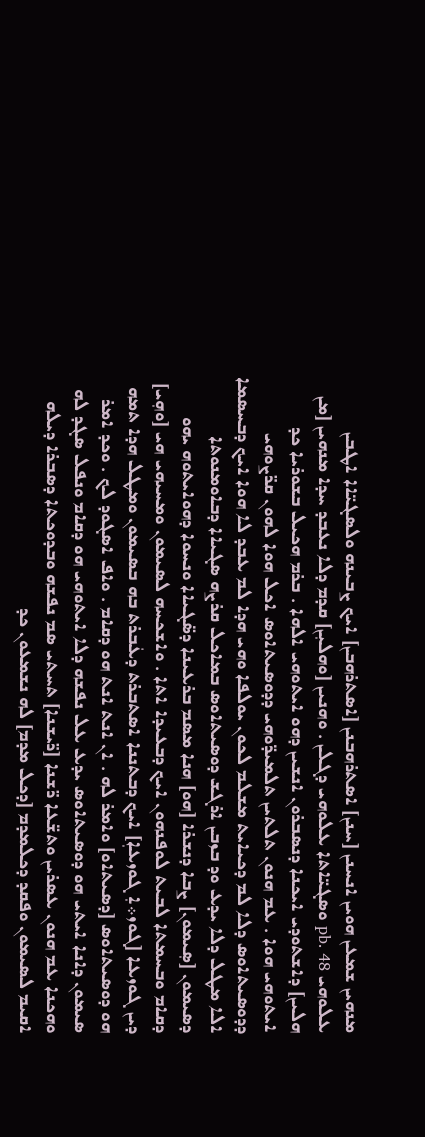ܡܢܗܝܢ ܫܡܥܢ ܗܘܝܢ ܐܢܚܢܢ [ܚܢܢ] ܐܣܬܪܗܒܢܢ [ܐܣܬܪܗܒܢ] ܐܝܟ ܨܒܝܢܗ ܘܠܣܓܝ̈ܐܐ ܐܛܒܢ ܥܠܘܗܝ pb. 48 ܘܣܓܝ̈ܐܬܐ ܥܠܘܗܝ ܕܓܠܢ . ܘܗܢܝܢ [ܘܗܠܝܼܢ] ܩܕܡ ܕܠܐ ܢܥܒܕ ܚܕܐ ܡܢܗܝܢ [ܡܢ ܗܠܝܢ] ܕܐܫܬܘܕܝ ܐܝܟܢܐ ܕܢܣܒܪܘܢ ܐܢܫܝܢ ܕܗܘ ܐܝܬܘܗܝ ܐܠܗܐ . ܒܪܡ ܗܟܝܠ ܒܫܘܪܝܐ ܟܕ ܐܝܬܘܗܝ ܗܘܐ . ܥܡ ܗܢܘܢ ܬܠܬܝܢ ܬܠܡܝܕ̈ܘܗܝ ܕܕܘܣܝܬܐܘܣ ܐܟܠ ܗܘܐ ܠܗܘܢ ܩܪ̈ܨܘܗܝ ܕܕܘܣܝܬܐܘܣ ܕܠܐ ܠܡ ܕܟܝܐܝܬ ܡܫܠܡ ܠܟܘܢ ܝܘܠܦܐ ܘܗܝ ܗܕܐ ܠܡ ܥܒܕ ܠܐ ܗܘܐ ܐܝܟ ܕܒܚܣܡܐ ܐܠܐ ܡܛܠ ܕܠܐ ܝܕܥ ܘܕ ܒܙܒܢ ܐܪܓܫ ܕܘܣܝܬܐܘܣ ܒܡܐܟܠ ܩܪܨܗ ܣܓܝܐܐ ܕܒܐܘܡܢܘܬܐ ܕܣܝܡܘܢ [ܣܼܝܡܘܢ] ܨܒܐ ܕܢܫܪܐ [ܗܘ] ܗܢܐ ܡܣܡ ܒܪܥܝܢܐ ܕܣ̈ܓܝܐܐ ܘܢܚܘܐ ܕܗܘܐܝܬܘܗ ܝܗܘ ܕܩܐܡ ܘܒܚܡܬܐ ܠܒܝܬ ܠܘܦܢܗܘܢ ܐܝܟ ܕܒܥܝܕܐ ܐܬܐ . ܘܐܫܟܚܗ ܠܣܝܡܘܢ ܘܡܚܝܗܝ ܗܝ [ܘܗܼܝ] ܕܝܢ ܓܘܙܥܐ [ܓܘܙ܀ܐܼ ܓܘܙܥܐܼ] ܐܝܟ ܕܒܬܢܢܐ ܐܣܬܒܪܬ ܕܥܿܒܪܬ ܒܗ ܒܣܝܡܘܢ ܘܡܛܠ ܗܕܐ ܬܡܗ ܗܘ ܕܘܣܝܬܐܘܣ [ܕܣܝܬܐܘ] ܘܐܡܪ ܠܗ . ܐܢ ܐܢܬ ܐܢܬ ܗܘ ܕܩܐܡ . ܘܐܦ ܐܣܓܘܕ ܠܟ . ܘܟܕ ܐܡܪ ܣܝܡܘܢ ܕܐܢܐ ܐܝܬܝ ܗܘ ܕܘܣܝܬܐܘܣ ܝܕܥ ܥܠ ܢܦܫܗ ܕܠܐ ܐܝܬܘܗܝ ܗܘ ܕܩܐܡ ܘܢܦܠ ܣܓܕ ܠܗ ܘܗܟܢܐ ܥܡ ܗܢܘܢ ܥܣܪܝܢ ܘܬܫ̈ܥܐ ܪ̈ܫܢܐ [ܪ̈ܝܫܢܐ] ܬܚܬܝ ܣܡ ܢܦܫܗ ܘܒܕܘܟܬܐ ܕܣܒܪܐ ܕܝܠܗ ܐܩܝܡ ܠܣܝܡܘܢ ܘܦܩܕ ܕܟܠܡܕܡ [ܕܟܠ ܡܕܡ] ܠܗ ܢܫܡܥܘܢ ܟܕ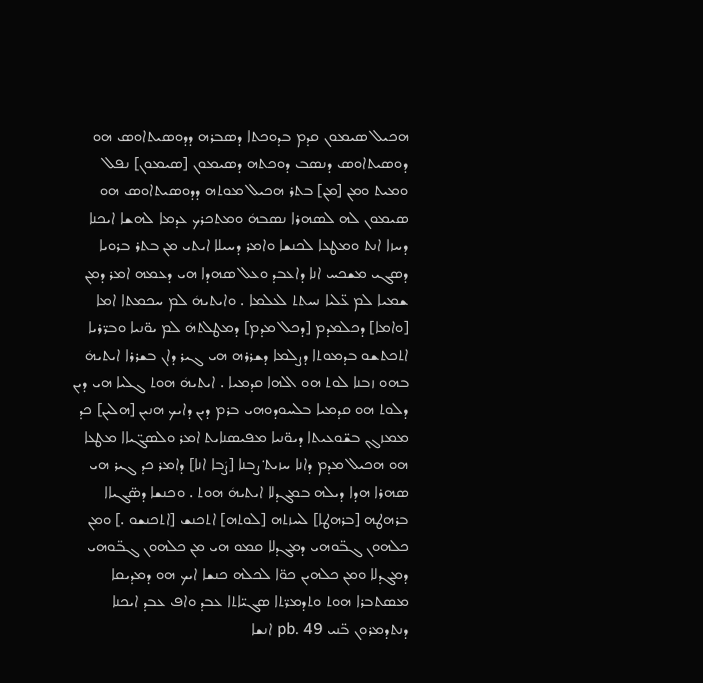ܗܟܝܠ ܣܝܡܘܢ ܩܕܡ ܒܕܘܟܬܐ ܕܣܒܪܗ ܕܕܘܣܝܬܐܘܣ ܗܘ ܕܘܣܝܬܐܘܣ ܕܢܣܒ ܕܘܟܬܗ ܕܣܝܡܘܢ [ܣܝܡܘܢ] ܢܦܠ ܘܡܝܬ ܘܡܢ [ܡܢ] ܒܬܪ ܗܟܝܠ ܡܘܬܗ ܕܕܘܣܝܬܐܘܣ ܗܘ ܣܝܡܘܢ ܠܗ ܠܣܗܪܐ ܢܣܒܗܿ ܘܡܬܟܪܟ ܥܕܡܐ ܠܗܫܐ ܐܝܟܢܐ ܕܚܙܐ ܐܢܬ ܘܡܛܥܐ ܠܟܢܫܐ ܘܐܡܪ ܕܚܝܠܐ ܐܝܬܝ ܡܢ ܒܬܪ ܒܪܘܝܐ ܕܣܓܝ ܡܫܟܚ ܐܢܐ ܕܐܥܒܕ ܘܥܠ ܣܗܕܐ ܗܝ ܕܥܡܗ ܐܡܪ ܕܡܢ ܫܡܝܐ ܠܡ ܥ̈ܠܝܐ ܢܚܬܬ ܠܥܠܡܐ . ܘܐܝܬܝܗܿ ܠܡ ܚܟܡܬܐ ܐܡܐ [ܘܐܡܐ] ܕܟܠܡܕܡ [ܕܟܠ ܡܕܡ] ܕܡܛܠܬܗܿ ܠܡ ܝܘ̈ܢܝܐ ܘܒܪ̈ܪܝܐ ܐܬܟܬܫܘ ܒܕܡܘܬܐ ܕܨܠܡܐ ܕܫܪܪܗ ܗܝ ܓܝܪ ܕܐܢ ܒܫܪܪܐ ܐܝܬܝܗܿ ܒܗܘ ܙܒܢܐ ܠܘܬ ܗܘ ܐܠܗܐ ܩܕܡܝܐ . ܐܝܬܝܗܿ ܗܘܬ ܓܠܝܐ ܗܝ ܕܝܢ ܕܠܘܬ ܗܘ ܩܕܡܝܐ ܒܠܚܘܕܘܗܝ ܒܪܡ ܕܝܢ ܕܐܝܟ ܗܢܝܢ [ܗܠܝܢ] ܟܕ ܡܡܙܓܢ ܒܫ̈ܘܥܝܬܐ ܕܝܘ̈ܢܝܐ ܡܦܝܣܢܐܝܬ ܐܡܪ ܘܠܣܓ̈ܝܐܐ ܡܛܥܐ ܗܘ ܗܟܝܠ ܡܕܡ ܕܐܢܐ ܚܙܝܬ݀ ܨܒܢܐ [ܨܿܒܐ ܐܢܐ] ܕܐܡܪ ܟܕ ܓܝܪ ܗܝ ܣܗܪܐ ܗܕܐ ܕܝܠܗ ܒܡܓܕܠܐ ܐܝܬܝܗܿ ܗܘܬ . ܘܟܢܫܐ ܕܣ̈ܓܝܐܐ ܒܪܗܛܗ [ܒܪܗܛܐ] ܠܚܙܬܗ [ܠܘܬܗ] ܐܬܟܢܫ [ܐܬܟܢܫܘ .] ܘܡܢ ܟܠܗܘܢ ܓܒ̈ܘܗܝ ܕܡܓܕܠܐ ܩܡܘ ܗܝ ܡܢ ܟܠܗܘܢ ܓܒ̈ܘܗܝ ܕܡܓܕܠܐ ܘܡܢ ܟܠܗܝܢ ܟܘ̈ܐ ܠܟܠܗ ܟܢܫܐ ܐܝܟ ܗܘ ܕܡܕܝܩܐ ܡܣܬܒܪܐ ܗܘܬ ܘܬܕܡܪ̈ܬܐ ܣܓܝ̈ܐܬܐ ܥܒܕ ܘܐܦ ܥܒܕ ܐܝܟܢܐ ܕܢܬܕܡܪܘܢ ܒ̈ܢܝ pb. 49 ܐܢܫܐ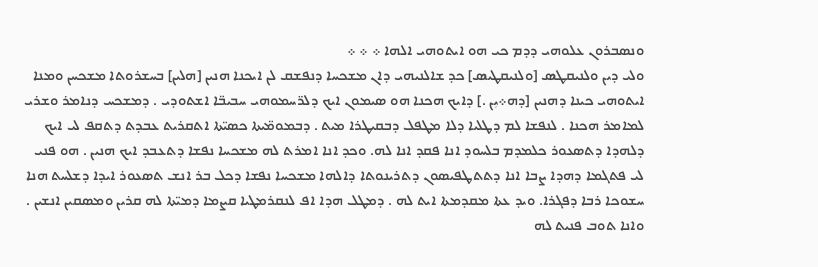ܘܢܣܒܪܘܢ ܥܠܘܗܝ ܕܕܡ ܟܝ ܗܘ ܐܝܬܘܗܝ ܐܠܗܐ ܀ ܀ ܀
ܘܠܝ ܕܝܢ ܘܠܢܝܩܛܣ [ܘܠܢܝܩܛܝܣ] ܟܕ ܫܐܠܢܝܗܝ ܕܐܢ ܡܫܟܚܐ ܕܢܦܫܩ ܠܢ ܐܝܟܢܐ ܗܢܝܢ [ܗܠܝܢ] ܒܚܫܪܘܬܐ ܡܫܟܚܢ ܘܡܢܐ ܐܝܬܘܗܝ ܟܝܢܐ ܕܗܢܝܢ [ܕܗ܀ܝܼܢ .] ܕܐܝܟ ܗܟܢܐ ܗܘ ܣܝܡܘܢ ܐܝܟ ܕܠܪ̈ܚܡܘܗܝ ܚܒܝܒ̈ܐ ܐܫܬܘܕܝ . ܕܡܫܟܚ ܕܢܐܡܪ ܘܫܪܝ ܠܡܐܡܪ ܗܟܢܐ . ܠܢܦܫܐ ܠܡ ܕܛܠܝܐ ܕܠܐ ܡܛܦܠ ܕܒܩܝܛܪܐ ܡܝܬ . ܕܒܡܘܡ̈ܝܬܐ ܟܣܝ̈ܬܐ ܐܬܩܪܝܬ ܥܒܕܬ ܕܬܩܦ ܠܝ ܐܝܟ ܕܠܗܕܐ ܕܬܣܥܘܪ ܟܠܡܕܡ ܒܠܚܘܕ ܐܢܐ ܦܩܕ ܐܢܐ ܠܗ. ܘܟܕ ܐܢܐ ܐܡܪܬ ܠܗ ܡܫܟܚܐ ܢܦܫܐ ܕܬܥܒܕ ܐܝܟ ܗܢܝܢ . ܗܘ ܦܢܝ ܠܝ ܦܬܓܡܐ ܕܗܕܐ ܨܒܐ ܐܢܐ ܕܬܬܛܦܝܣܘܢ ܕܬܪܝܢܘܬܐ ܕܐܠܗܐ ܡܫܟܚܐ ܢܦܫܐ ܕܟܠ ܒܪ ܐܢܫ ܬܣܥܘܪ ܐܝܕܐ ܕܫܠܚܬ ܗܢܐ ܚܫܘܟܐ ܪܒܐ ܕܦܓܪܐ. ܘܝܕ ܥܬܐ ܡܩܕܡܬܐ ܐܝܬ ܠܗ . ܕܡܛܠ ܗܕܐ ܐܦ ܠܢܩܪܡܛܝܐ ܩܨܡܐ ܕܡܝ̈ܬܐ ܠܗ ܩܪܝܢ ܘܡܣܩܝܢ ܐܢܫܝܢ . ܘܐܢܐ ܬܘܒ ܦܢܝܬ ܠܗ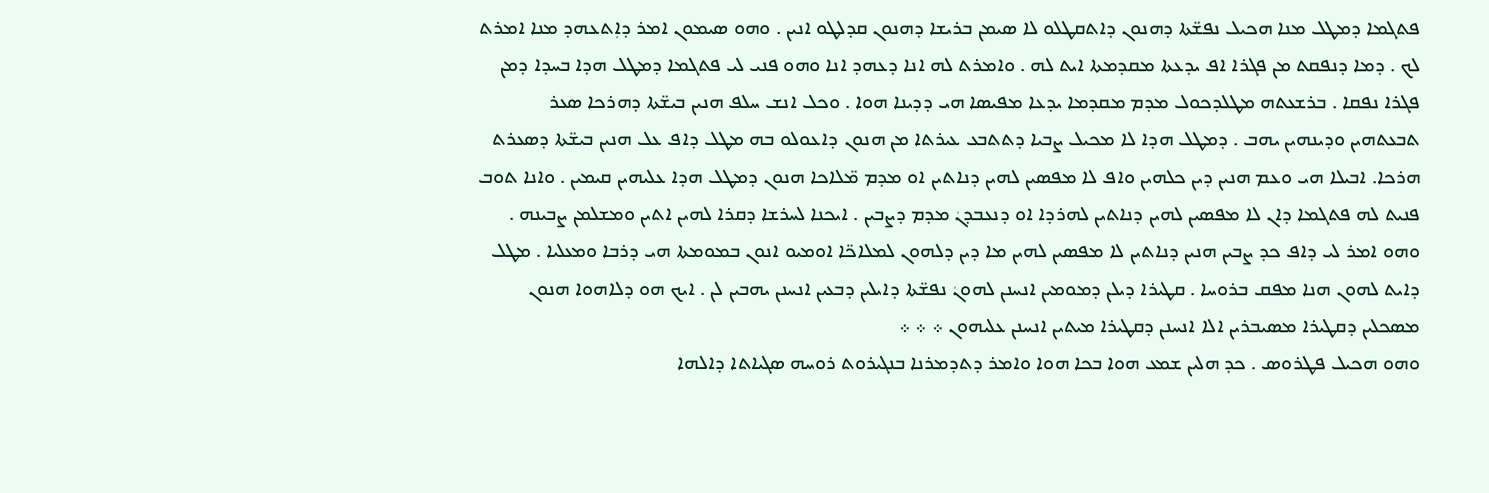ܦܬܓܡܐ ܕܡܛܠ ܡܢܐ ܗܟܝܠ ܢܦܫ̈ܬܐ ܕܗܢܘܢ ܕܐܬܩܛܠܘ ܠܐ ܣܝܡܢ ܒܪܝܫܐ ܕܗܢܘܢ ܩܕܠܛܘ ܐܢܝܢ . ܘܗܘ ܣܝܡܘܢ ܐܡܪ ܕܐܼܬܥܗܕ ܡܢܐ ܐܡܪܬ ܠܟ . ܕܡܐ ܕܢܦܩܬ ܡܢ ܦܓܪܐ ܐܦ ܝܕܥܬܐ ܡܩܕܡܬܐ ܐܝܬ ܠܗ . ܘܐܡܪܬ ܠܗ ܐܢܐ ܕܥܗܕ ܐܢܐ ܘܗܘ ܦܢܝ ܠܝ ܦܬܓܡܐ ܕܡܛܠ ܗܕܐ ܒܚܕܐ ܕܡܢ ܦܓܪܐ ܢܦܩܐ . ܒܪܫܥܬܗ ܡܛܠܕܟܘܠ ܡܕܡ ܡܩܕܡܐ ܝܕܥܐ ܡܦܝܣܐ ܗܝ ܕܕܝܢܐ ܗܘܐ . ܘܟܠ ܐܢܫ ܚܠܦ ܗܢܝܢ ܒܝܫ̈ܬܐ ܕܗܪܟܐ ܣܥܪ ܬܒܥܬܗܝܢ ܘܕܝܢܗܝܢ ܝܗܒ . ܕܡܛܠ ܗܕܐ ܠܐ ܡܟܝܠ ܨܒܝܐ ܕܬܬܒܥ ܥܝܪܬܐ ܡܢ ܗܢܘܢ ܕܐܥܘܠܘ ܒܗ ܡܛܠ ܕܐܦ ܥܠ ܗܢܝܢ ܒܝܫ̈ܬܐ ܕܣܥܪܬ ܗܪܟܐ. ܐܒܝܠܐ ܗܝ ܘܥܡ ܗܢܝܢ ܕܝܢ ܟܠܗܝܢ ܘܐܦ ܠܐ ܡܦܣܝܢ ܠܗܝܢ ܕܢܐܬܝܢ ܐܘ ܡܕܡ ܡ̈ܠܐܟܐ ܗܢܘܢ ܕܡܛܠ ܗܕܐ ܥܠܝܗܝܢ ܩܝܡܝܢ . ܘܐܢܐ ܬܘܒ ܦܢܝܬ ܠܗ ܦܬܓܡܐ ܕܐܢ ܠܐ ܡܦܣܝܢ ܠܗܝܢ ܕܢܐܬܝܢ ܠܗܪܕܐ ܐܘ ܕܢܥܒܕܢܿ ܡܕܡ ܕܨܒܝܢ . ܐܝܟܢܐ ܠܚܪܫܐ ܕܩܪܐ ܠܗܝܢ ܐܬܝܢ ܘܡܫܠܡܢ ܨܒܝܢܗ . ܘܗܘ ܐܡܪ ܠܝ ܕܐܦ ܟܕ ܨܒܝܢ ܗܢܝܢ ܕܢܐܬܝܢ ܠܐ ܡܦܣܝܢ ܠܗܝܢ ܡܐ ܕܝܢ ܕܠܗܘܢ ܠܡܠܐܟ̈ܐ ܐܘܡܝܘ ܐܢܘܢ ܒܡܘܡܬܐ ܗܝ ܕܪܒܐ ܘܡܥܠܝܐ . ܡܛܠ ܕܐܝܬ ܠܗܘܢ ܗܢܐ ܡܦܩ ܒܪܘܚܐ . ܩܛܝܪܐ ܕܝܠܢ ܕܡܘܡܝܢ ܐܢܚܢܢ ܠܗܘܢܿ ܢܦܫ̈ܬܐ ܕܐܝܠܝܢ ܕܒܥܝܢ ܐܢܚܢܢ ܝܗܒܝܢ ܠܢ . ܐܝܟ ܗܘ ܕܠܐܗܘܐ ܗܢܘܢ ܡܣܟܠܝܢ ܕܩܛܝܪܐ ܡܣܝܒܪܝܢ ܐܠܐ ܐܢܚܢܢ ܕܩܛܝܪܐ ܡܝܬܝܢ ܐܢܚܢܢ ܥܠܝܗܘܢ ܀ ܀ ܀
ܘܗܘ ܗܟܝܠ ܦܛܪܘܣ . ܟܕ ܗܠܝܢ ܫܡܥ ܗܘܐ ܒܟܐ ܗܘܐ ܘܐܡܪ ܕܬܕܡܪܢܐ ܒܢܓܝܪܘܬ ܪܘܚܗ ܣܓܝܐܬܐ ܕܐܠܗܐ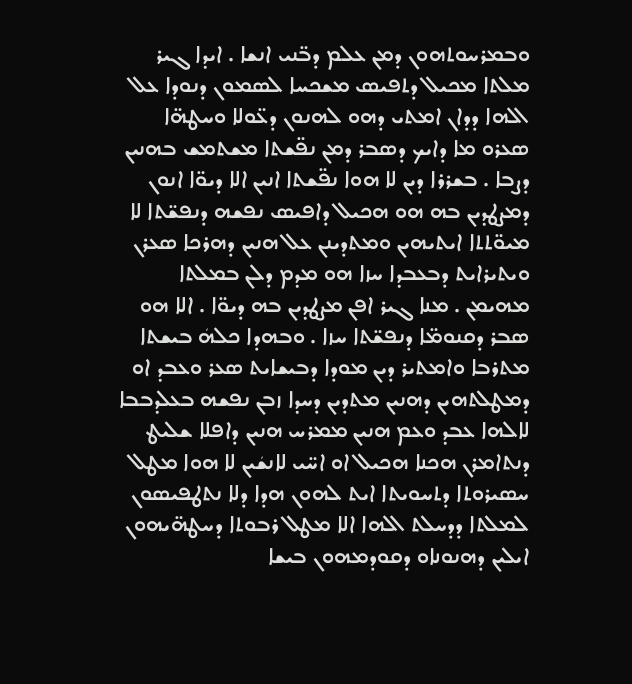ܘܒܡܪܚܘܬܗܘܢ ܕܡܢ ܥܠܡ ܕܒ̈ܢܝ ܐܢܫܐ . ܐܝܕܐ ܓܝܪ ܡܠܬܐ ܡܟܝܠ ܕܬܦܝܣ ܡܫܟܚܐ ܠܣܡܘܢ ܕܢܘܕܐ ܥܠ ܐܠܗܐ ܕܕܐܢ ܐܡܬܝ ܕܗܘ ܠܗܢܘܢ ܕܥ̈ܘܠܐ ܘܚܛܗ̈ܐ ܣܥܪܘ ܡܐ ܕܐܝܟ ܕܣܒܪ ܕܡܢ ܢܦ̈ܫܬܐ ܡܫܬܡܫ ܒܗܢܝܢ ܕܨܒܐ . ܒܫܪܪܐ ܕܝܢ ܠܐ ܗܘܐ ܢܦ̈ܫܬܐ ܐܢܝܢ ܐܠܐ ܕܝܘ̈ܐ ܐܢܘܢ ܕܡܨܛܕܝܢ ܒܗ ܗܘ ܗܟܝܠ ܕܐܦܝܣ ܢܦܫܗ ܕܢܦܫ̈ܬܐ ܠܐ ܡܝܘ̈ܬܬܐ ܐܝܬܝܗܝܢ ܘܡܬܕܝܢܢ ܥܠ ܗܢܝܢ ܕܗܪܟܐ ܣܥܪܢ ܘܝܬܝܪܐܝܬ ܕܒܥܒܕܐ ܚܙܐ ܗܘ ܡܕܡ ܕܠܢ ܒܡܠܬܐ ܡܗܝܡܢ . ܡܢܐ ܓܝܪ ܐܦܢ ܡܨܛܕܝܢ ܒܗ ܕܝܘ̈ܐ . ܐܠܐ ܗܘ ܣܒܪ ܕܩܢܘܡ̈ܐ ܕܢܦܫ̈ܬܐ ܚܙܐ . ܘܒܗܕܐ ܟܠܗܿ ܒܝܫܬܐ ܡܬܪܒܐ ܘܐܡܬܝܪ ܕܝܢ ܡܘܕܐ ܕܒܝܫܐܝܬ ܣܥܪ ܘܥܒܕ ܐܘ ܕܡܛܠܬܗܝܢ ܕܗܢܝܢ ܡܬܕܝܢ ܕܚܕܐ ܙܒܢ ܢܦܫܗ ܒܥܠܕܒܒܐ ܠܐܠܗܐ ܥܒܕ ܘܥܡ ܗܢܝܢ ܡܡܪܚ ܗܢܝܢ ܕܐܦܠܐ ܫܠܝܛ ܕܢܬܐܡܪܢ ܗܟܢܐ ܗܟܝܠ ܐܘ ܐܚ̈ܝ ܠܐܢܫܿܝܢ ܠܐ ܗܘܐ ܡܛܠ ܚܣܝܪܘܬܐ ܕܬܚܘܝܬܐ ܐܝܬ ܠܗܘܢ ܗܕܐ ܕܠܐ ܢܬܛܦܝܣܘܢ ܠܡܠܬܐ ܕܕܚܠܬ ܐܠܗܐ ܐܠܐ ܡܛܠ ܪܒܘܬܐ ܕܚܛܗ̈ܝܗܘܢ ܐܝܠܝܢ ܕܗܢܘܢܐܘ ܕܩܘܕܡܗܘܢ ܒܝܫܐ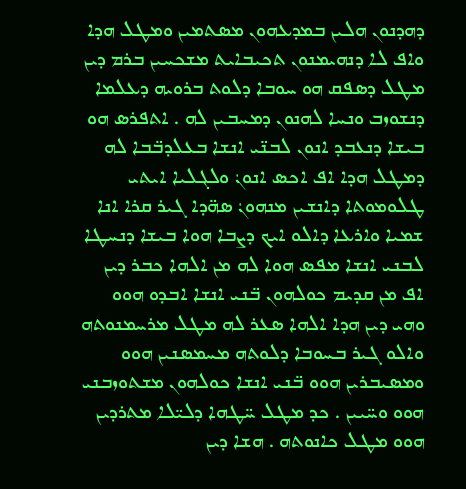ܕܗܕܢܘܢ ܗܠܝܢ ܒܡܕܥܗܘܢ ܡܣܬܡܝܢ ܘܡܛܠ ܗܕܐ ܘܐܦ ܠܐ ܕܢܗܝܡܢܘܢ ܬܟܝܒܐܝܬ ܡܫܟܚܝܢ ܒܪܡ ܕܝܢ ܡܛܠ ܕܣܦܩ ܗܘ ܚܘܒܐ ܕܠܘܬ ܒܪܘܝܗ ܕܥܠܡܐ ܕܢܫܘܙܒ ܘܢܚܐ ܠܗܢܘܢ ܕܡܚܒܝܢ ܠܗ . ܐܬܦܪܣ ܗܘ ܒܝܫܐ ܕܢܥܒܕ ܐܢܘܢ ܠܒܢ̈ܝ ܐܢܫܐ ܒܥܠܕܒ̈ܒܐ ܠܗ ܕܡܛܠ ܗܕܐ ܐܦ ܐܟܣ ܐܢܘܢܿ ܘܠܓܠܝܐ ܐܝܬܝ ܛܠܘܡܘܬܐ ܕܐܢܫܝܢ ܡܢܗܘܢܿ ܣܗ̈ܕܐ ܓܝܪ ܩܪܐ ܐܢܐ ܫܡܝܐ ܘܐܪܥܐ ܕܐܠܘ ܐܝܟ ܕܨܒܐ ܗܘܐ ܒܝܫܐ ܕܢܚܛܐ ܠܒܢܝ ܐܢܫܐ ܡܦܣ ܗܘܐ ܠܗ ܡܢ ܐܠܗܐ ܟܒܪ ܕܝܢ ܐܦ ܡܢ ܩܕܝܡ ܟܘܠܗܘܢ ܒ̈ܢܝ ܐܢܫܐ ܐܒܕܘ ܗܘܘ ܘܗܝ ܕܝܢ ܗܕܐ ܐܠܗܐ ܣܥܪ ܠܗ ܡܛܠ ܡܪܚܡܢܘܬܗ ܘܐܠܘ ܓܝܪ ܒܚܘܒܐ ܕܠܘܬܗ ܡܚܡܣܢܝܢ ܗܘܘ ܘܡܣܝܒܪܝܢ ܗܘܘ ܒ̈ܢܝ ܐܢܫܐ ܟܘܠܗܘܢ ܡܫܬܘܙܒܢܝ ܗܘܘ ܘܚ̈ܝܝܢ . ܟܕ ܡܛܠ ܚ̈ܛܗܐ ܕܠܝ̈ܠܐ ܡܬܪܕܝܢ ܗܘܘ ܡܛܠ ܟܐܢܘܬܗ . ܗܫܐ ܕܝܢ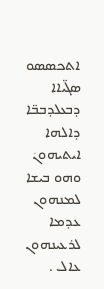ܐܬܟܣܣܘ ܣܓ̈ܝܐܐ ܕܒܥܠܕܒܒ̈ܐ ܕܐܠܗܐ ܐܝܬܝܗܘܢܿ ܘܗܘ ܒܝܫܐ ܠܡܢܗܘܢ ܥܕܡܐ ܠܪܥܝܢܗܘܢ ܥܐܠ .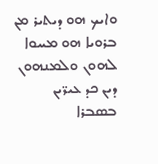ܘܐܝܟ ܗܘ ܕܝܬܝܪ ܡܢ ܒܪܘܝܐ ܗܘ ܡܚܘܐ ܠܗܘܢ ܘܠܡܢܗܘܢ ܕܝܢ ܟܕ ܥܝܪ̈ܝܢ ܒܣܒܪܐ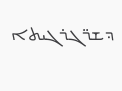ܕܫܪ̈ܓܪܓܝܬܐ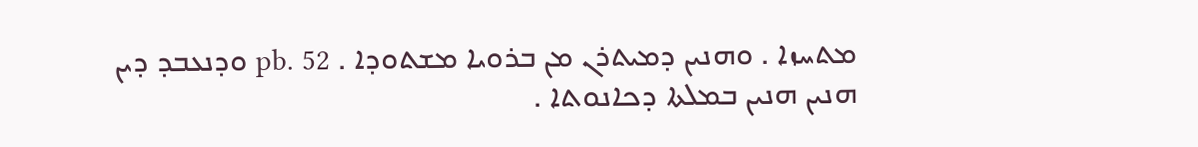ܡܬܚܙܐ . ܘܗܢܝܢ ܕܡܝܬܪܢ ܡܢ ܒܪܘܝܐ ܡܫܬܘܕܐ . pb. 52 ܘܕܢܥܒܕ ܕܝܢ ܗܢܝܢ ܗܢܝܢ ܒܡܠܬܐ ܕܟܐܢܘܬܐ .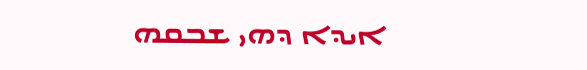ܐܝܕܐ ܕܗܝ ܫܒܩܗ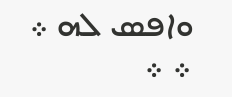ܘܐܦܣ ܠܗ ܀ ܀ ܀